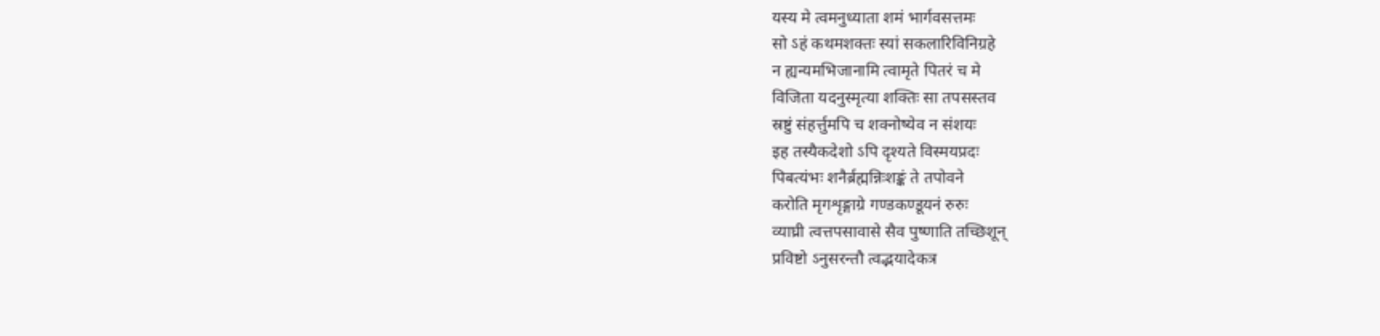यस्य मे त्वमनुध्याता शमं भार्गवसत्तमः
सो ऽहं कथमशक्तः स्यां सकलारिविनिग्रहे
न ह्यन्यमभिजानामि त्वामृते पितरं च मे
विजिता यदनुस्मृत्या शक्तिः सा तपसस्तव
स्रष्टुं संहर्त्तुमपि च शक्नोष्येव न संशयः
इह तस्यैकदेशो ऽपि दृश्यते विस्मयप्रदः
पिबत्यंभः शनैर्ब्रह्मन्निःशङ्कं ते तपोवने
करोति मृगशृङ्गाग्रे गण्डकण्डूयनं रुरुः
व्याघ्री त्वत्तपसावासे सैव पुष्णाति तच्छिशून्
प्रविष्टो ऽनुसरन्तौ त्वद्भयादेकत्र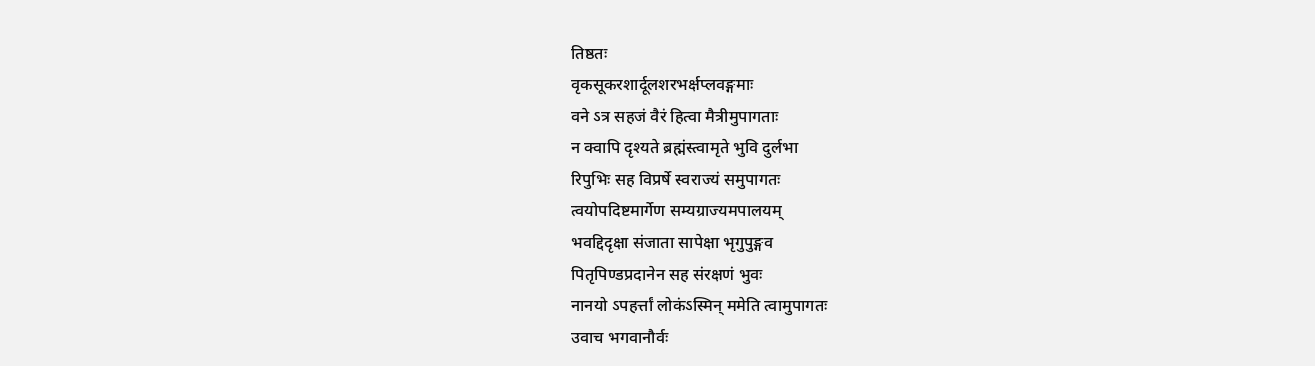तिष्ठतः
वृकसूकरशार्दूलशरभर्क्षप्लवङ्गमाः
वने ऽत्र सहजं वैरं हित्वा मैत्रीमुपागताः
न क्वापि दृश्यते ब्रह्मंस्त्वामृते भुवि दुर्लभा
रिपुभिः सह विप्रर्षे स्वराज्यं समुपागतः
त्वयोपदिष्टमार्गेण सम्यग्राज्यमपालयम्
भवद्दिदृक्षा संजाता सापेक्षा भृगुपुङ्गव
पितृपिण्डप्रदानेन सह संरक्षणं भुवः
नानयो ऽपहर्त्तां लोकंऽस्मिन् ममेति त्वामुपागतः
उवाच भगवानौर्वः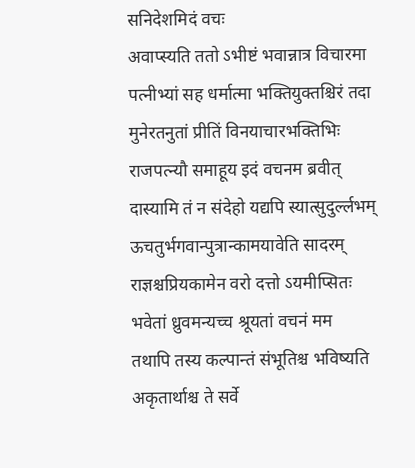सनिदेशमिदं वचः
अवाप्स्यति ततो ऽभीष्टं भवान्नात्र विचारमा
पत्नीभ्यां सह धर्मात्मा भक्तियुक्तश्चिरं तदा
मुनेरतनुतां प्रीतिं विनयाचारभक्तिभिः
राजपत्न्यौ समाहूय इदं वचनम ब्रवीत्
दास्यामि तं न संदेहो यद्यपि स्यात्सुदुर्ल्लभम्
ऊचतुर्भगवान्पुत्रान्कामयावेति सादरम्
राज्ञश्चप्रियकामेन वरो दत्तो ऽयमीप्सितः
भवेतां ध्रुवमन्यच्च श्रूयतां वचनं मम
तथापि तस्य कल्पान्तं संभूतिश्च भविष्यति
अकृतार्थाश्च ते सर्वे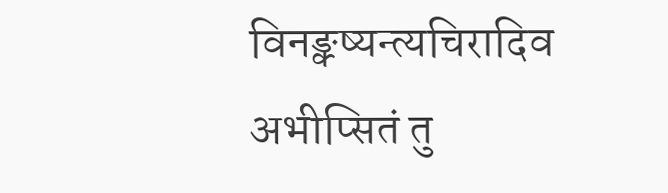विनङ्क्ष्यन्त्यचिरादिव
अभीप्सितं तु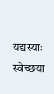यद्यस्याः स्वेच्छया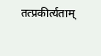तत्प्रकीर्त्यताम्